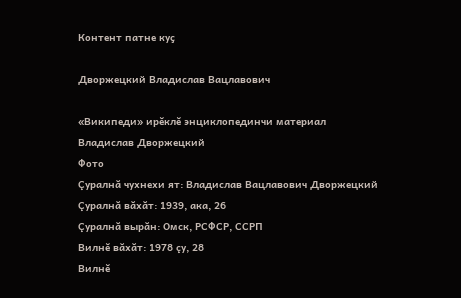Контент патне куҫ

Дворжецкий Владислав Вацлавович

«Википеди» ирĕклĕ энциклопединчи материал
Владислав Дворжецкий
Фото
Çуралнă чухнехи ят: Владислав Вацлавович Дворжецкий
Çуралнă вăхăт: 1939, ака, 26
Çуралнă вырăн: Омск, РСФСР, ССРП
Вилнĕ вăхăт: 1978 çу, 28
Вилнĕ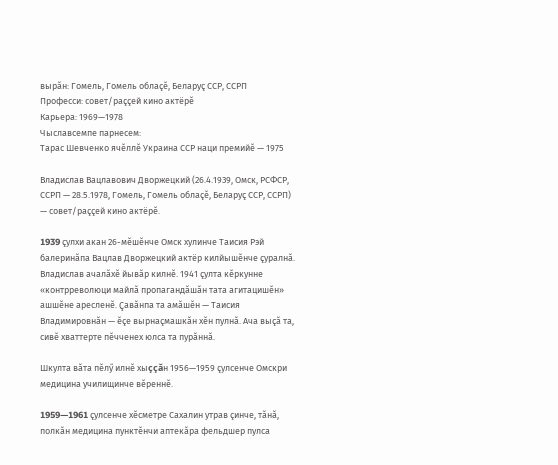вырăн: Гомель, Гомель облаçĕ, Беларуç ССР, ССРП
Професси: совет/раççей кино актёрĕ
Карьера: 1969—1978
Чыславсемпе парнесем:
Тарас Шевченко ячĕллĕ Украина ССР наци премийĕ — 1975

Владислав Вацлавович Дворжецкий (26.4.1939, Омск, РСФСР, ССРП — 28.5.1978, Гомель, Гомель облаçĕ, Беларуç ССР, ССРП) — совет/раççей кино актёрĕ.

1939 çулхи акан 26-мĕшĕнче Омск хулинче Таисия Рэй балеринăпа Вацлав Дворжецкий актёр килйышĕнче çуралнă. Владислав ачалăхĕ йывăр килнĕ. 1941 çулта кĕркунне «контрреволюци майлă пропагандăшăн тата агитацишĕн» ашшĕне аресленĕ. Çавăнпа та амăшĕн — Таисия Владимировнăн — ĕçе вырнаçмашкăн хĕн пулнă. Ача выçă та, сивĕ хваттерте пĕчченех юлса та пурăннă.

Шкулта вăта пĕлӳ илнĕ хыççăн 1956—1959 çулсенче Омскри медицина училищинче вĕреннĕ.

1959—1961 çулсенче хĕсметре Сахалин утрав çинче, тăнă, полкăн медицина пунктĕнчи аптекăра фельдшер пулса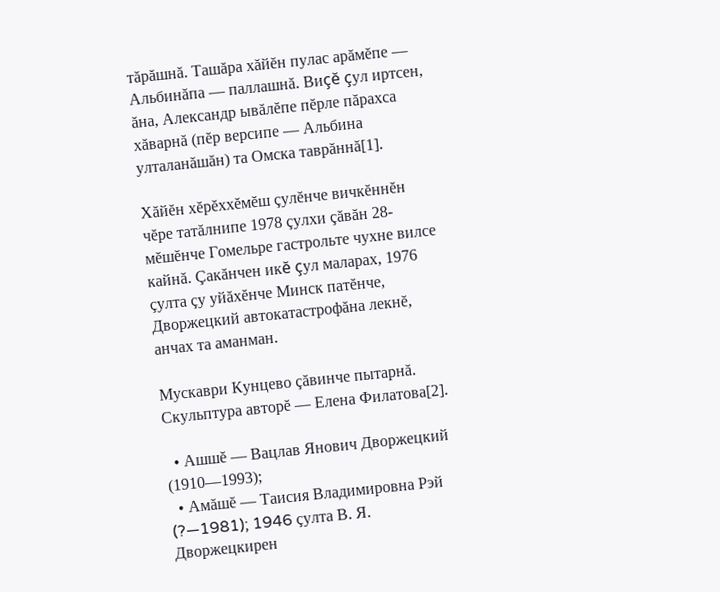тăрăшнă. Ташăра хăйĕн пулас арăмĕпе — Альбинăпа — паллашнă. Виçĕ çул иртсен, ăна, Александр ывăлĕпе пĕрле пăрахса хăварнă (пĕр версипе — Альбина улталанăшăн) та Омска таврăннă[1].

Хăйĕн хĕрĕххĕмĕш çулĕнче вичкĕннĕн чĕре татăлнипе 1978 çулхи çăвăн 28-мĕшĕнче Гомельре гастрольте чухне вилсе кайнă. Çакăнчен икĕ çул маларах, 1976 çулта çу уйăхĕнче Минск патĕнче, Дворжецкий автокатастрофăна лекнĕ, анчах та аманман.

Мускаври Кунцево çăвинче пытарнă. Скульптура авторĕ — Елена Филатова[2].

  • Ашшĕ — Вацлав Янович Дворжецкий (1910—1993);
  • Амăшĕ — Таисия Владимировна Рэй (?—1981); 1946 çулта В. Я. Дворжецкирен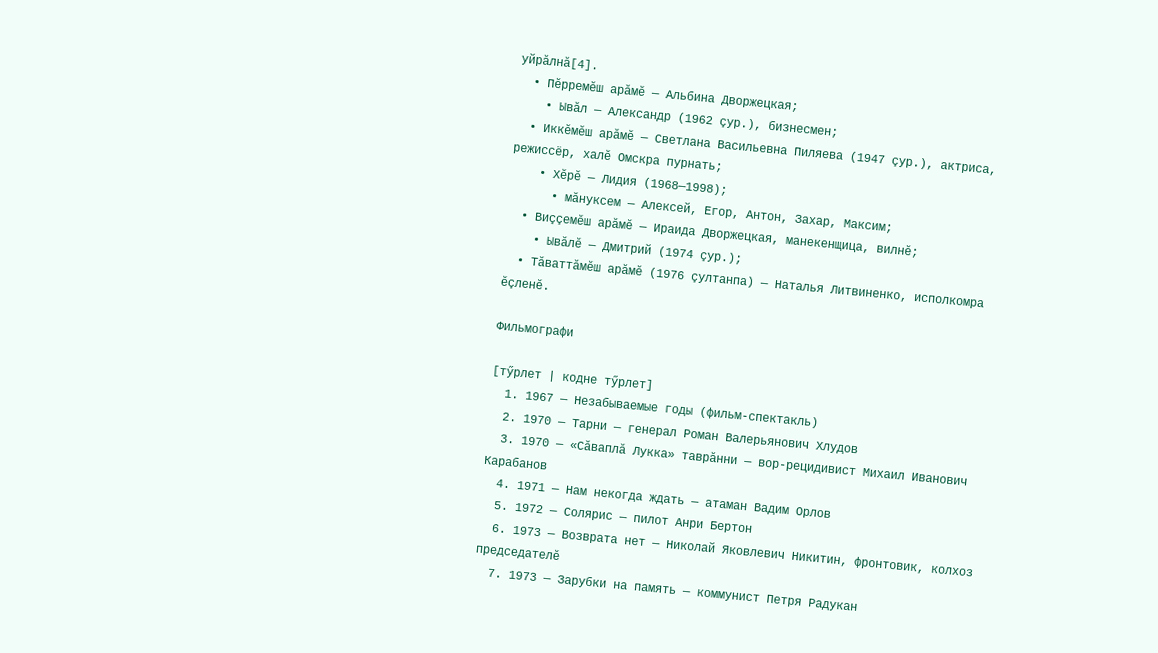уйрăлнă[4].
  • Пĕрремĕш арăмĕ — Альбина Дворжецкая;
    • Ывăл — Александр (1962 çур.), бизнесмен;
  • Иккĕмĕш арăмĕ — Светлана Васильевна Пиляева (1947 çур.), актриса, режиссёр, халĕ Омскра пурнать;
    • Хĕрĕ — Лидия (1968—1998);
      • мăнуксем — Алексей, Егор, Антон, Захар, Максим;
  • Виççемĕш арăмĕ — Ираида Дворжецкая, манекенщица, вилнĕ;
    • Ывăлĕ — Дмитрий (1974 çур.);
  • Тăваттăмĕш арăмĕ (1976 çултанпа) — Наталья Литвиненко, исполкомра ĕçленĕ.

Фильмографи

[тӳрлет | кодне тӳрлет]
  1. 1967 — Незабываемые годы (фильм-спектакль)
  2. 1970 — Тарни — генерал Роман Валерьянович Хлудов
  3. 1970 — «Сăваплă Лукка» таврăнни — вор-рецидивист Михаил Иванович Карабанов
  4. 1971 — Нам некогда ждать — атаман Вадим Орлов
  5. 1972 — Солярис — пилот Анри Бертон
  6. 1973 — Возврата нет — Николай Яковлевич Никитин, фронтовик, колхоз председателĕ
  7. 1973 — Зарубки на память — коммунист Петря Радукан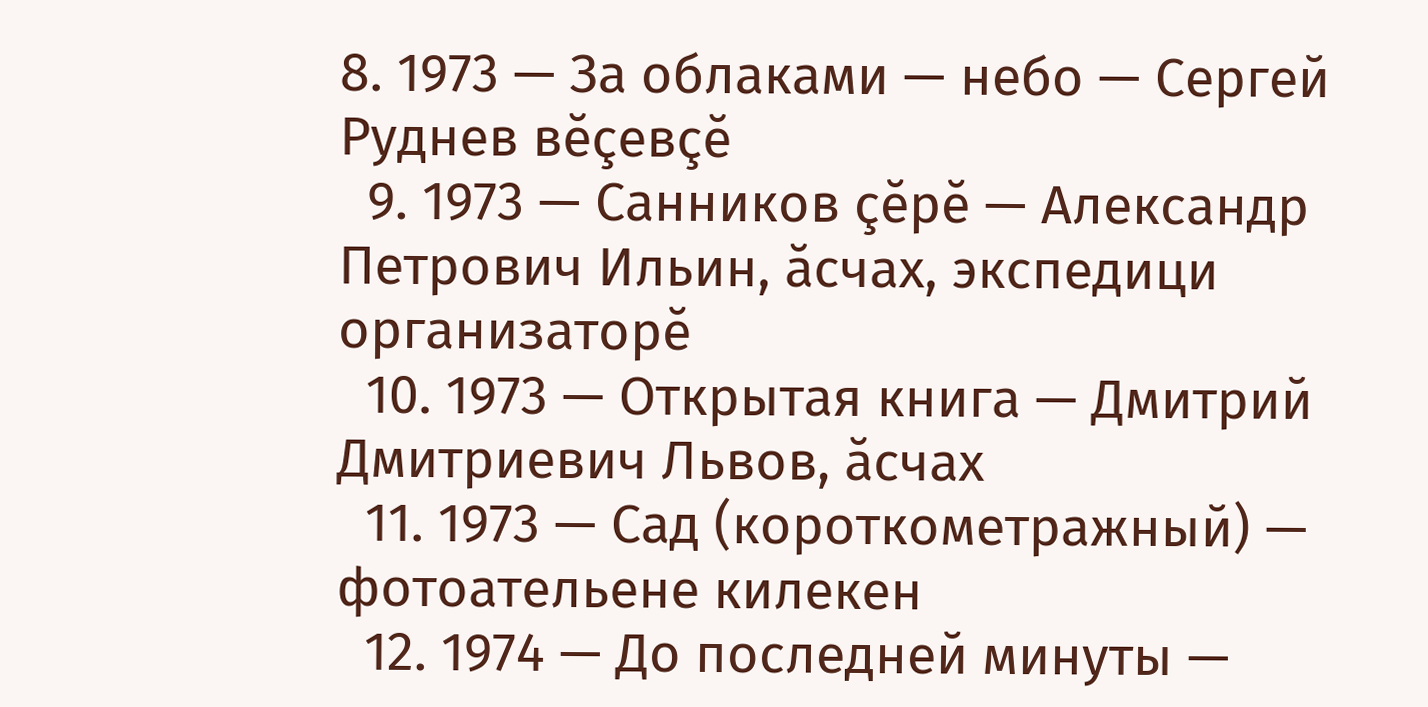8. 1973 — За облаками — небо — Сергей Руднев вĕçевçĕ
  9. 1973 — Санников çĕрĕ — Александр Петрович Ильин, ăсчах, экспедици организаторĕ
  10. 1973 — Открытая книга — Дмитрий Дмитриевич Львов, ăсчах
  11. 1973 — Сад (короткометражный) — фотоательене килекен
  12. 1974 — До последней минуты —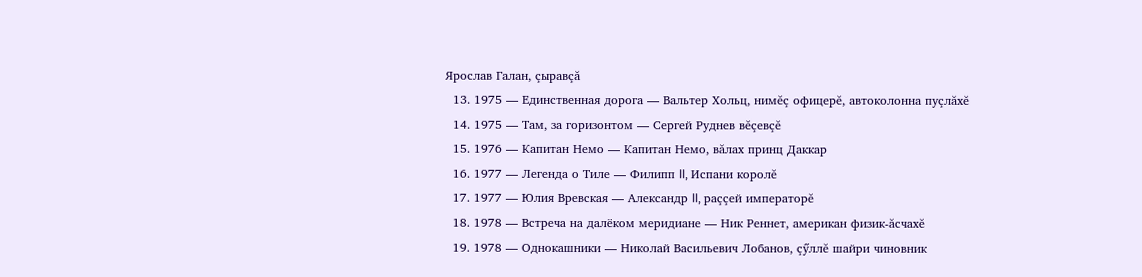Ярослав Галан, çыравçă
  13. 1975 — Единственная дорога — Вальтер Хольц, нимĕç офицерĕ, автоколонна пуçлăхĕ
  14. 1975 — Там, за горизонтом — Сергей Руднев вĕçевçĕ
  15. 1976 — Капитан Немо — Капитан Немо, вăлах принц Даккар
  16. 1977 — Легенда о Тиле — Филипп II, Испани королĕ
  17. 1977 — Юлия Вревская — Александр II, раççей императорĕ
  18. 1978 — Встреча на далёком меридиане — Ник Реннет, американ физик-ăсчахĕ
  19. 1978 — Однокашники — Николай Васильевич Лобанов, çӳллĕ шайри чиновник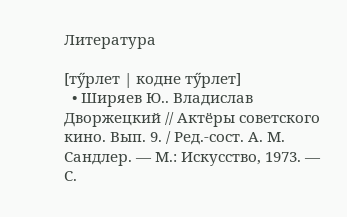Литература

[тӳрлет | кодне тӳрлет]
  • Ширяев Ю.. Владислав Дворжецкий // Актёры советского кино. Вып. 9. / Ред.-сост. А. М. Сандлер. — М.: Искусство, 1973. — С.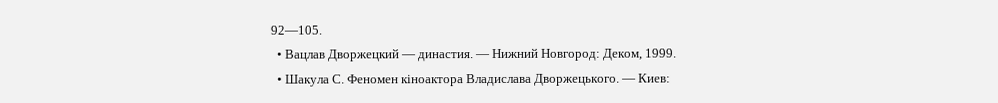92—105.
  • Вацлав Дворжецкий — династия. — Нижний Новгород: Деком, 1999.
  • Шакула С. Феномен кіноактора Владислава Дворжецького. — Киев: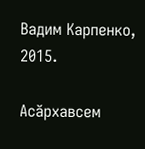Вадим Карпенко, 2015.

Асăрхавсем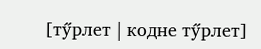[тӳрлет | кодне тӳрлет]